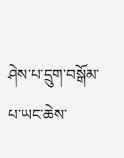ཤེས་པ་དྲུག་བསྒོམ་པ་ཡང་ཆེས་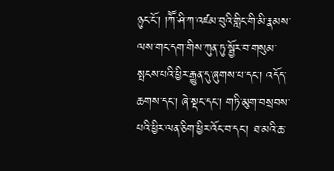ཉུང་ངོ་། །ཀཽ་ཤི་ཀ་འཛམ་བུའི་གླིང་གི་མི་རྣམས་ལས་གང་དག་གིས་ཀུན་ཏུ་སྦྱོར་བ་གསུམ་སྤངས་པའི་ཕྱིར་རྒྱུན་དུ་ཞུགས་པ་དང་། འདོད་ཆགས་དང་། ཞེ་སྡང་དང་། གཏི་མུག་བསྲབས་པའི་ཕྱིར་ལན་ཅིག་ཕྱིར་འོང་བ་དང་། ཐ་མའི་ཆ་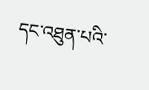དང་འཐུན་པའི་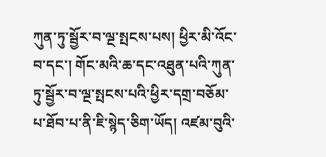ཀུན་ཏུ་སྦྱོར་བ་ལྔ་སྤངས་པས། ཕྱིར་མི་འོང་བ་དང་། གོང་མའི་ཆ་དང་འཐུན་པའི་ཀུན་ཏུ་སྦྱོར་བ་ལྔ་སྤངས་པའི་ཕྱིར་དགྲ་བཅོམ་པ་ཐོབ་པ་ནི་ཇི་སྙེད་ཅིག་ཡོད། འཛམ་བུའི་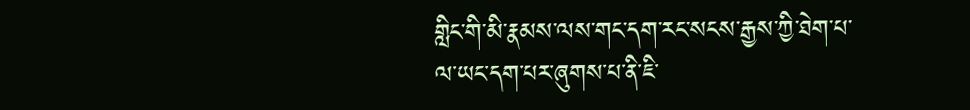གླིང་གི་མི་རྣམས་ལས་གང་དག་རང་སངས་རྒྱས་ཀྱི་ཐེག་པ་ལ་ཡང་དག་པར་ཞུགས་པ་ནི་ཇི་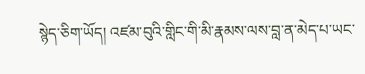སྙེད་ཅིག་ཡོད། འཛམ་བུའི་གླིང་གི་མི་རྣམས་ལས་བླ་ན་མེད་པ་ཡང་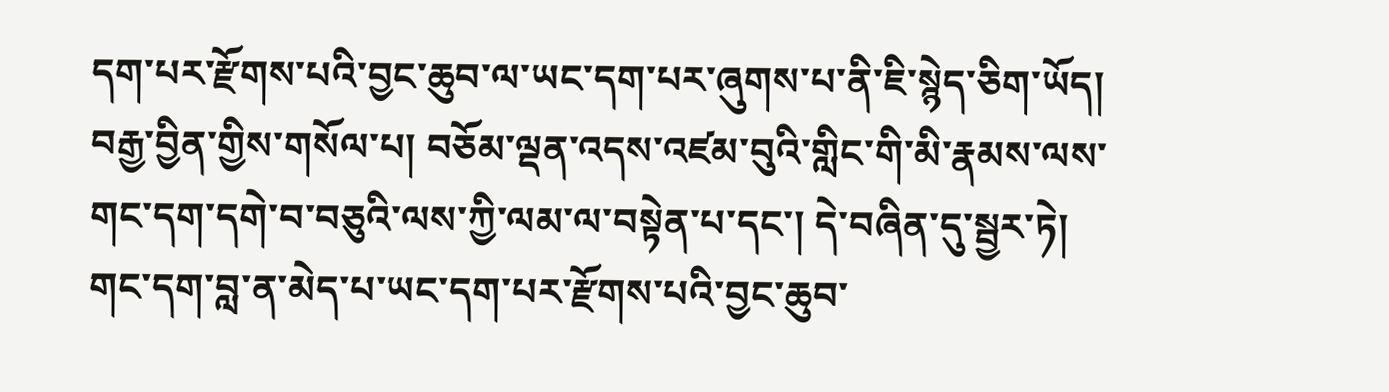དག་པར་རྫོགས་པའི་བྱང་ཆུབ་ལ་ཡང་དག་པར་ཞུགས་པ་ནི་ཇི་སྙེད་ཅིག་ཡོད། བརྒྱ་བྱིན་གྱིས་གསོལ་པ། བཅོམ་ལྡན་འདས་འཛམ་བུའི་གླིང་གི་མི་རྣམས་ལས་གང་དག་དགེ་བ་བཅུའི་ལས་ཀྱི་ལམ་ལ་བསྟེན་པ་དང་། དེ་བཞིན་དུ་སྦྱར་ཏེ། གང་དག་བླ་ན་མེད་པ་ཡང་དག་པར་རྫོགས་པའི་བྱང་ཆུབ་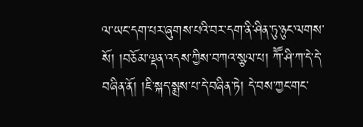ལ་ཡང་དག་པར་ཞུགས་པའི་བར་དག་ནི་ཤིན་ཏུ་ཉུང་ལགས་སོ། །བཅོམ་ལྡན་འདས་ཀྱིས་བཀའ་སྩལ་པ། ཀཽ་ཤི་ཀ་དེ་དེ་བཞིན་ནོ། །ཇི་སྐད་སྨྲས་པ་དེ་བཞིན་ཏེ། དེ་བས་ཀྱང་གང་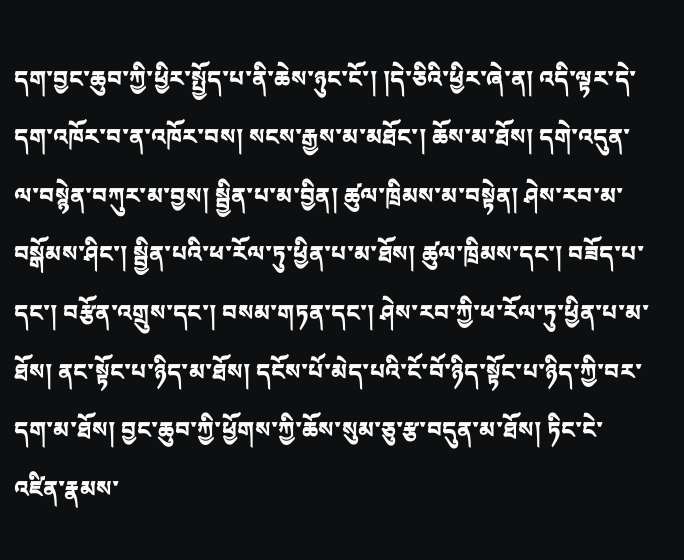དག་བྱང་ཆུབ་ཀྱི་ཕྱིར་སྤྱོད་པ་ནི་ཆེས་ཉུང་ངོ་། །དེ་ཅིའི་ཕྱིར་ཞེ་ན། འདི་ལྟར་དེ་དག་འཁོར་བ་ན་འཁོར་བས། སངས་རྒྱས་མ་མཐོང་། ཆོས་མ་ཐོས། དགེ་འདུན་ལ་བསྙེན་བཀུར་མ་བྱས། སྦྱིན་པ་མ་བྱིན། ཚུལ་ཁྲིམས་མ་བསྟེན། ཤེས་རབ་མ་བསྒོམས་ཤིང་། སྦྱིན་པའི་ཕ་རོལ་ཏུ་ཕྱིན་པ་མ་ཐོས། ཚུལ་ཁྲིམས་དང་། བཟོད་པ་དང་། བརྩོན་འགྲུས་དང་། བསམ་གཏན་དང་། ཤེས་རབ་ཀྱི་ཕ་རོལ་ཏུ་ཕྱིན་པ་མ་ཐོས། ནང་སྟོང་པ་ཉིད་མ་ཐོས། དངོས་པོ་མེད་པའི་ངོ་བོ་ཉིད་སྟོང་པ་ཉིད་ཀྱི་བར་དག་མ་ཐོས། བྱང་ཆུབ་ཀྱི་ཕྱོགས་ཀྱི་ཆོས་སུམ་ཅུ་རྩ་བདུན་མ་ཐོས། ཏིང་ངེ་འཛིན་རྣམས་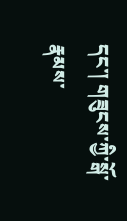དང་། གཟུངས་ཀྱི་སྒོ་རྣམས་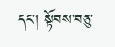དང་། སྟོབས་བཅུ་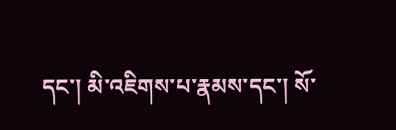དང་། མི་འཇིགས་པ་རྣམས་དང་། སོ་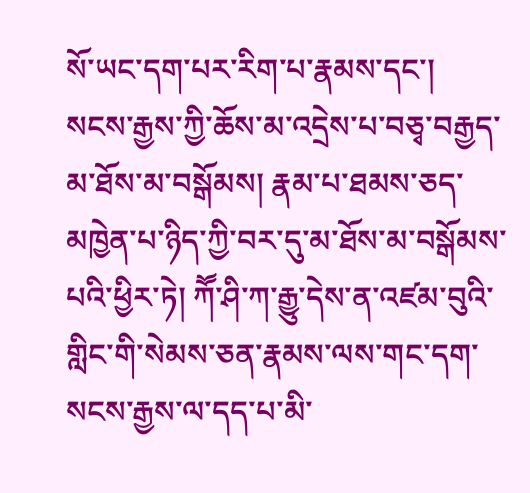སོ་ཡང་དག་པར་རིག་པ་རྣམས་དང་། སངས་རྒྱས་ཀྱི་ཆོས་མ་འདྲེས་པ་བཅྭ་བརྒྱད་མ་ཐོས་མ་བསྒོམས། རྣམ་པ་ཐམས་ཅད་མཁྱེན་པ་ཉིད་ཀྱི་བར་དུ་མ་ཐོས་མ་བསྒོམས་པའི་ཕྱིར་ཏེ། ཀཽ་ཤི་ཀ་རྒྱུ་དེས་ན་འཛམ་བུའི་གླིང་གི་སེམས་ཅན་རྣམས་ལས་གང་དག་སངས་རྒྱས་ལ་དད་པ་མི་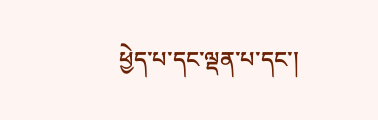ཕྱེད་པ་དང་ལྡན་པ་དང་།